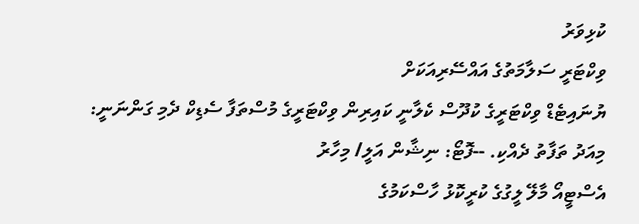ކުޅިވަރު
ވިކްޓަރީ ސަލާމަތުގެ އައްސޭރިއަކަށް
ޔުނައިޓެޑް ވިކްޓަރީގެ ކުދޫސް ކެލާނީ ކައިރިން ވިކްޓަރީގެ މުސްތަފާ ސެޑިކް ދެމި ގަންނަނީ: މިއަދު ތަފާތު ދެއްކި. --ފޮޓޯ: ނިޝާން އަލީ/ މިހާރު
އެސްޓީއޯ މާލޭ ލީގުގެ ކުރީކޮޅު ހާސްކަމުގެ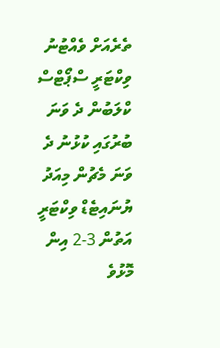ތެރެއަށް ވެއްޓުނު ވިކްޓަރީ ސްޕޯޓްސް ކްލަބުން ދެ ވަނަ ބުރުގައި ކުޅުނު ދެ ވަނަ މެޗުން މިއަދު ޔުނައިޓެޑް ވިކްޓަރީ އަތުން 3-2 އިން މޮޅުވެ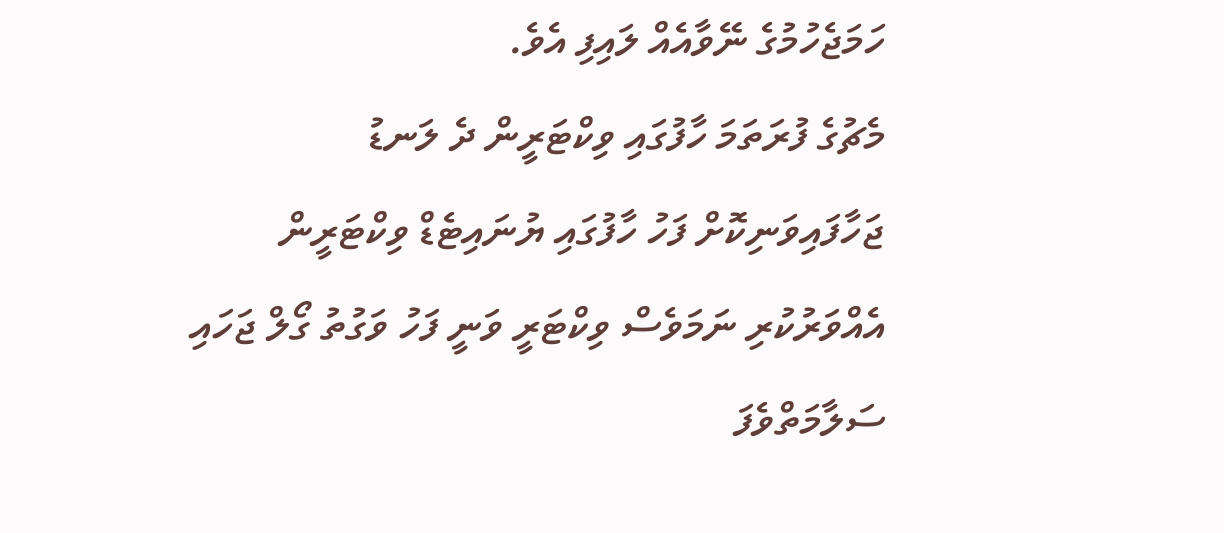ހަމަޖެހުމުގެ ނޭވާއެއް ލައިފި އެވެ.
މެޗުގެ ފުރަތަމަ ހާފުގައި ވިކްޓަރީން ދެ ލަނޑު ޖަހާފައިވަނިކޮށް ފަހު ހާފުގައި ޔުނައިޓެޑް ވިކްޓަރީން އެއްވަރުކުރި ނަމަވެސް ވިކްޓަރީ ވަނީ ފަހު ވަގުތު ގޯލް ޖަހައި ސަލާމަތްވެފަ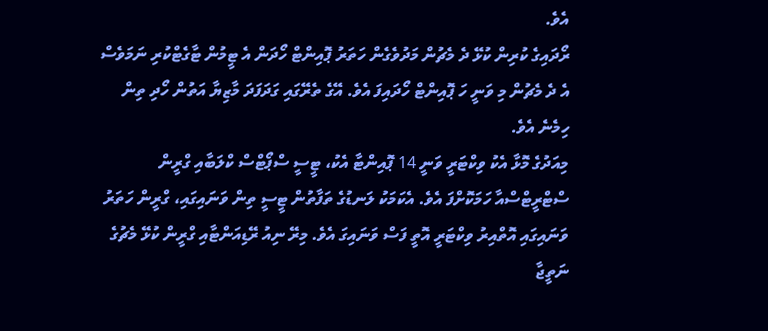އެވެ.
ރޯދައިގެ ކުރިން ކުޅޭ ދެ މެޗުން މަދުވެގެން ހަތަރު ޕޮއިންޓް ހޯދަން އެ ޓީމުން ޓާގެޓްކުރި ނަމަވެސް އެ ދެ މެޗުން މި ވަނީ ހަ ޕޮއިންޓް ހޯދައިފަ އެވެ. އޭގެ ތެރޭގައި ގަދަފަދަ މާޒިޔާ އަތުން ހޯދި ތިން ހިމެނެ އެވެ.
މިއަދުގެ މޮޅާ އެކު ވިކްޓަރީ ވަނީ 14 ޕޮއިންޓާ އެކު، ޓީސީ ސްޕޯޓްސް ކްލަބާއި ގްރީން ސްޓްރީޓްސްއާ ހަމަކޮށްފަ އެވެ. އެކަމަކު ލަނޑުގެ ތަފާތުން ޓީސީ ތިން ވަނައިގައި، ގްރީން ހަތަރު ވަނައިގައި އޮތްއިރު ވިކްޓަރީ އޮތީ ފަސް ވަނައިގަ އެވެ. މިރޭ ނިއު ރޭޑިއަންޓާއި ގްރީން ކުޅޭ މެޗުގެ ނަތީޖާ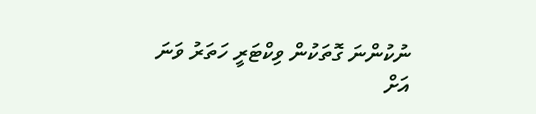ނުކުންނަ ގޮތަކުން ވިކްޓަރީ ހަތަރު ވަނަ އަށް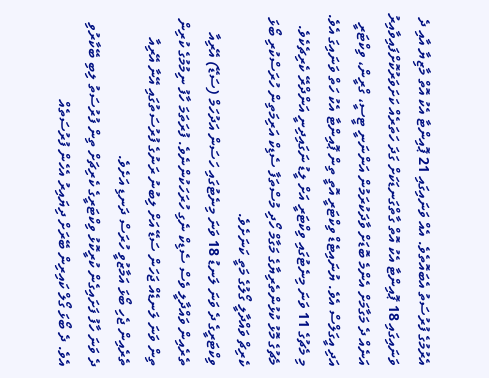އެރުމުގެ ފުރުސަތު އެބައޮތެވެ. އެއް ވަނައިގައި 21 ޕޮއިންޓާ އެކު އޮތް މާޒިޔާ އާއި ދެ ވަނައިގައި 18 ޕޮއިންޓާ އެކު އޮތް ގާތްގަނޑަކަށް ގަދަ ހަތަރެއް ކަށަވަރުކޮށްފައިވާއިރު އަނެއް ދެ މަގާމަށް އެންމެ ބޮޑަށް ވާދަކުރަމުން އަންނަނީ ޓީސީ، ގްރީން، ވިކްޓަރީ އަދި އީގަލްސް އެވެ. ޔުނައިޓެޑް ވިކްޓަރީ އޮތީ ތިން ޕޮއިންޓާ އެކު ހަތް ވަނައިގަ އެވެ.
މި މެޗުގެ 11 ވަނަ މިނެޓުގައި ވިކްޓަރީ އަށް ލީޑު ނަގައިދިނީ އަންދްރޭ ކެރިޗެކެވެ. މެޗުގެ މޮޅު ކުޅުންތެރިޔާގެ މަގާމް ހޯދި މުސްތަފާ ސެޑިކް އަރިމަތިން ހުރަސްކުރި ބޯޅަ ކެރިޗް ވައްދާލީ ގޯލުގެ މަތީ ކަނަށެވެ.
ވިކްޓަރީގެ ދެ ވަނަ ލަނޑު 18 ވަނަ މިނެޓުގައި ހަސަން އަދުހަމް (ސަޑޭ) އޭރިއާ ތެރެއިން ވައްދާލީ ވެސް ސެޑިކް ނެގި ހުރަހަކުންނެވެ. ފުރަތަމަ ހާފު ނިމުމުގެ ކުރިން ތިން ވަނަ ލަނޑެއް ޖަހަން ސަޑޭ އަށް ލިބުނު ރަނުގެ ފުރުސަތުގައި އޭނާ އޭރިއާ ތެރެއިން ޖެހި ބޯޅަ އަމާޒުވީ ހުރަސް ދަނޑި އަށެވެ.
ދެ ވަނަ ހާފު ފަށައިގެން ކުރީކޮޅު ވިކްޓަރީގެ ކެރިޗަށް ތިން ފުރުސަތު ލިބި ބޭކާރުވި އެވެ. ދެ ބޯޅަ ގޯލް ކައިރިން ބޭރަށް ދިޔައިރު އެހެން ފުރުސަތެއް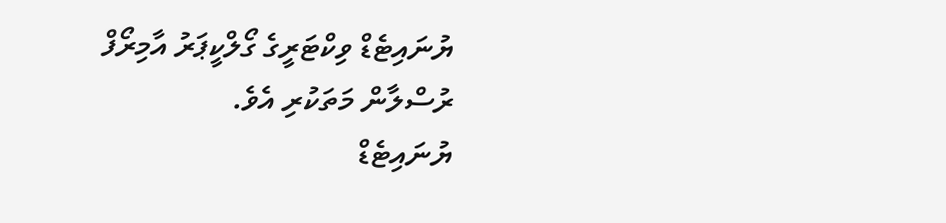ޔުނައިޓެޑް ވިކްޓަރީގެ ގޯލްކީޕަރު އާމިރޯފް ރުސްލާން މަތަކުރި އެވެ.
ޔުނައިޓެޑް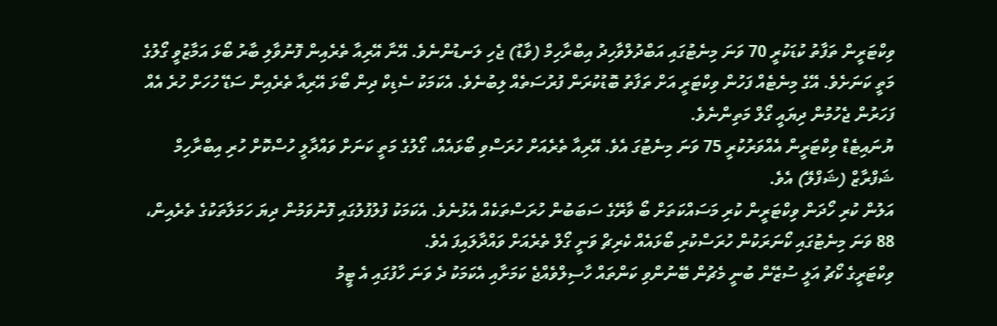ވިކްޓަރީން ތަފާތު ކުޑަކުރީ 70 ވަނަ މިނެޓުގައި އަބްދުލްވާހިދު އިބްރާހިމް (ވާޑު) ޖެހި ލަނޑުންނެވެ. އޭނާ އޭރިއާ ތެރެއިން ފޮނުވާލި ބާރު ބޯޅަ އަމާޒުވީ ގޯލުގެ މަތީ ކަނަށެވެ. އޭގެ މިނެޓެއް ފަހުން ވިކްޓަރީ އަށް ތަފާތު ބޮޑުކުރަން ފުރުސަތެއް ލިބުނެވެ. އެކަމަކު ސެޑިކް ދިން ބޯޅަ އޭރިއާ ތެރެއިން ސަޑޭ ހުހަށް ހުރެ އެއް ފަހަރުން ޖެހުމުން ދިޔައީ ގޯލް މަތިންނެވެ.
ޔުނައިޓެޑް ވިކްޓަރީން އެއްވަރުކުރީ 75 ވަނަ މިނެޓުގަ އެވެ. އޭރިއާ ތެރެއަށް ހުރަސްވި ބޯޅައެއް، ގޯލުގެ މަތީ ކަނަށް ވައްދާލީ ހުސްކޮށް ހުރި އިބްރާހިމް ޝަފްރާޒް (ޝަފްލޭ) އެވެ.
އަލުން ކުރި ހޯދަން ވިކްޓަރީން ކުރި މަސައްކަތަށް ބޯ ވާރޭގެ ސަބަބުން ހުރަސްތަކެއް އެޅުނެވެ. އެކަމަކު ފުލުފުލުގައި ފޮނުވަމުން ދިޔަ ހަމަލާތަކުގެ ތެރެއިން، 88 ވަނަ މިނެޓުގައި ކޯނަރަކުން ހުރަސްކުރި ބޯޅައެއް ކެރިޗް ވަނީ ގޯލް ތެރެއަށް ވައްދާލައިފަ އެވެ.
ވިކްޓަރީގެ ކޯޗު އަލީ ސުޒޭން ބުނީ މެޗުން ބޭނުންވި ކަންތައް ހާސިލްވެއްޖެ ކަމަށާއި އެކަމަކު ދެ ވަނަ ހާފުގައި އެ ޓީމު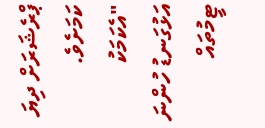ޕްރެޝަރަށް ދިޔަ ކަމަށެވެ.
"އެކަމަކު އަޅުގަނޑު ހުންނަ ޓީމުތައް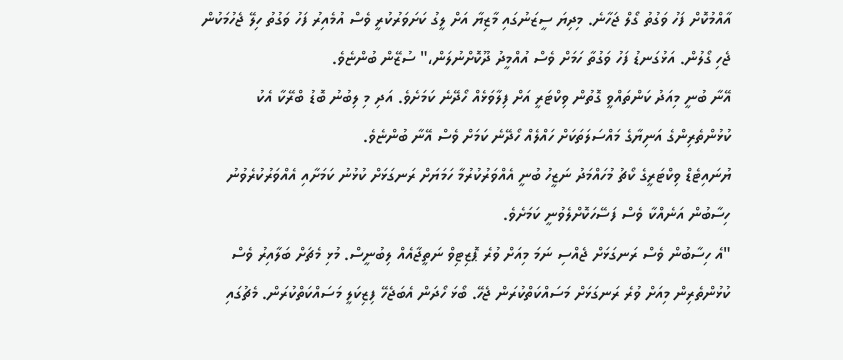އާއްމުކޮށް ފަހު ވަގުތު ގޯލް ޖަހާނެ. މިދިޔަ ސީޒަނުގައި މާޒިޔާ އަށް ލީގު ކަށަވަރުކުރީ ވެސް އުމެއިރު ފަހު ވަގުތު ހިލޭ ޖެހުމަކުން ޖެހި ގޯލުން. އަޅުގަނޑު ފަހު ވަގުތާ ހަމަށް ވެސް އުއްމީދު ދޫކޮށްނުލަން،" ސުޒޭން ބުންޏެވެ.
އޭނާ ބުނީ މިއަދު ކަންތައްވީ ގޮތުން ވިކްޓަރީ އަށް ފިލާވަޅެއް ހޯދޭނެ ކަމަށެވެ. އަދި މި ލިބުނު ބޮޑު ބްރޭކާ އެކު ކުޅުންތެރިންގެ އަނިޔާގެ މައްސަލަތަކަށް ހައްލެއް ހޯދޭނެ ކަމަށް ވެސް އޭނާ ބުންޏެވެ.
ޔުނައިޓެޑް ވިކްޓަރީގެ ކޯޗު މުހައްމަދު ނަޒީހު ބުނީ އެއްވަރުކުރުމާ ހަމަޔަށް ރަނގަޅަށް ކުޅުނު ކަމަށާއި އެއްވަރުކުރެވުނު ހިސާބުން އަނެއްކާ ވެސް ފަސޭހަކޮށްލެވުނީ ކަމަށެވެ.
"އެ ހިސާބުން ވެސް ރަނގަޅަށް ޖެއްސި ނަމަ މިއަށް ވުރެ ޕޮޒިޓިވް ނަތީޖާއެއް ލިބުނީސް. މުޅި މެޗަށް ބަލާއިރު ވެސް ކުޅުންތެރިން މިއަށް ވުރެ ރަނގަޅަށް މަސައްކަތްކުރަން ޖެހޭ. ބޯޅަ ހޯދަން އެބަޖެހޭ ފިޒިކަލީ މަސައްކަތްކުރަން. މެޗުގައި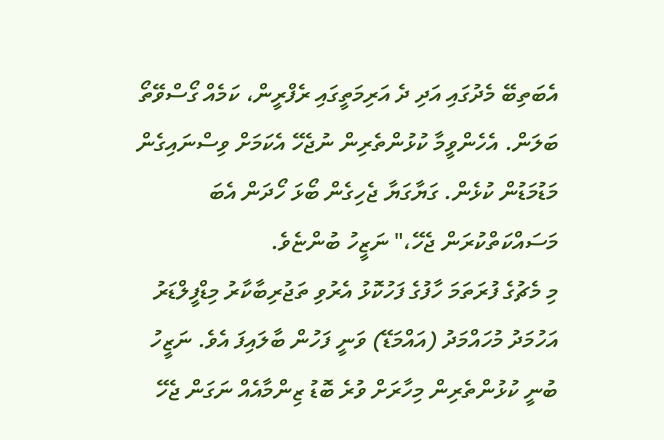އެބަތިބޭ މެދުގައި އަދި ދެ އަރިމަތީގައި ރެފްރީން، ކަމެއް ގޯސްވޭތޯ ބަލަން. އެހެންވީމާ ކުޅުންތެރިން ނުޖެހޭ އެކަމަށް ވިސްނައިގެން މަޑުމަޑުން ކުޅެން. ގަޔާގަޔާ ޖެހިގެން ބޯޅަ ހޯދަން އެބަ މަސައްކަތްކުރަން ޖެހޭ،" ނަޒީހު ބުންޏެވެ.
މި މެޗުގެ ފުރަތަމަ ހާފުގެ ފަހުކޮޅު އެރުވި ތަޖުރިބާކާރު މިޑްފީލްޑަރު އަހުމަދު މުހައްމަދު (އައްމަޑޭ) ވަނީ ފަހުން ބާލައިފަ އެވެ. ނަޒީހު ބުނީ ކުޅުންތެރިން މިހާރަށް ވުރެ ބޮޑު ޒިންމާއެއް ނަގަން ޖެހޭ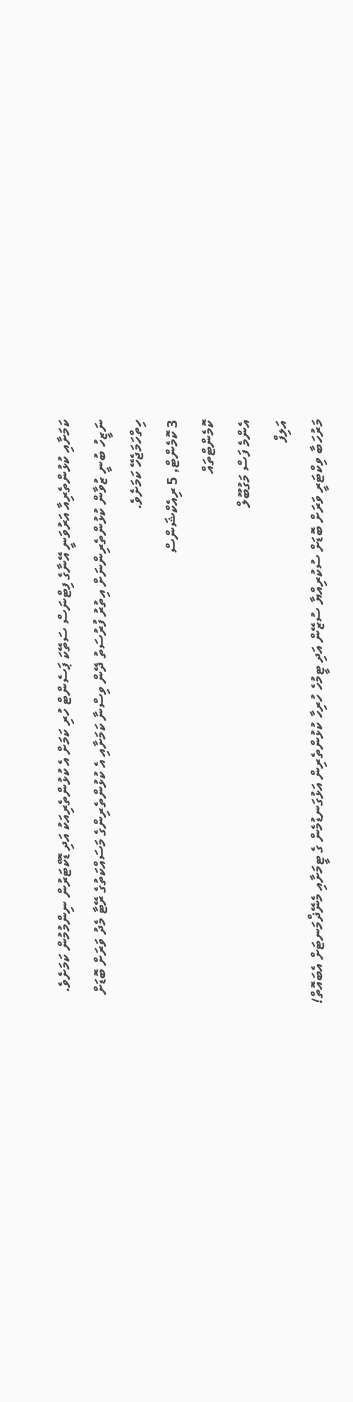ކަމަށާއި ކުޅުންތެރިއާ އަރުވަނީ އޭނާގެ ފިޓްނަސް ސަތޭކަ ޕަސެންޓް ހުރި ކަމަށް އެ ކުޅުންތެރިއަކު އަދި ޑޮކްޓަރުން ނިންމުމުން ކަމަށެވެ.
ނަޒީހު ބުނީ ޒުވާން ކުޅުންތެރިންނަށް އިތުރު ފުރުސަތު ދޭން ވިސްނާ ކަމަށާއި އެ ކުޅުންތެރިންގެ މަސައްކަތުގެ ރޭޓާ މެދު ވަރަށް ބޮޑަށް ހިތްހަމަޖެހޭ ކަމަށެވެ.
3 ކޮމެންޓް, 5 ރިއެކްޝަންސް
ކޮމެންޓްތައް
އެންމެ ފަސް މަގުބޫލް
އަލިފް
މަރުހަބާ ވިކްޓަރީ ވަރަށް ބޮޑަށް ސުކުރިއްޔާ ސުޒޭން އަދި ޓީމުހެ ހުރިހާ ކުޅުންތެރިން އަޅުގަނޑުމެން ގެ ޓީމަށާއި މެނޭޛްމަނޓަށް އެބައޮތް!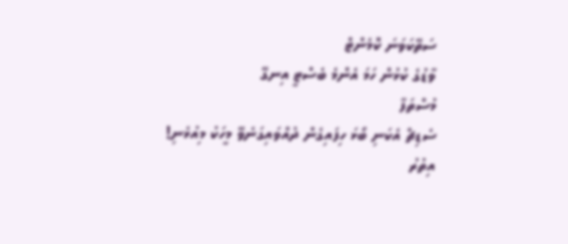ސަތޭކަވަނަ ކޮމެންޓް
ވާޑުގެ ކުޅުން ހަމަ އެންމެ ބެސްޓީ އިނގޭ
މުސްތަފާ
ސެޑިޗް އެކަނި ބޯޅަ ހިފައިގެން ދުއްވައިގަނެވޭ މީހަކު މިއުޅެނި!
އިތުރު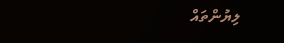ލިޔުންތައް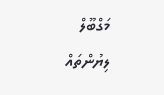މަގްބޫލް ލިޔުންތައް